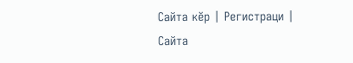Сайта кӗр | Регистраци | Сайта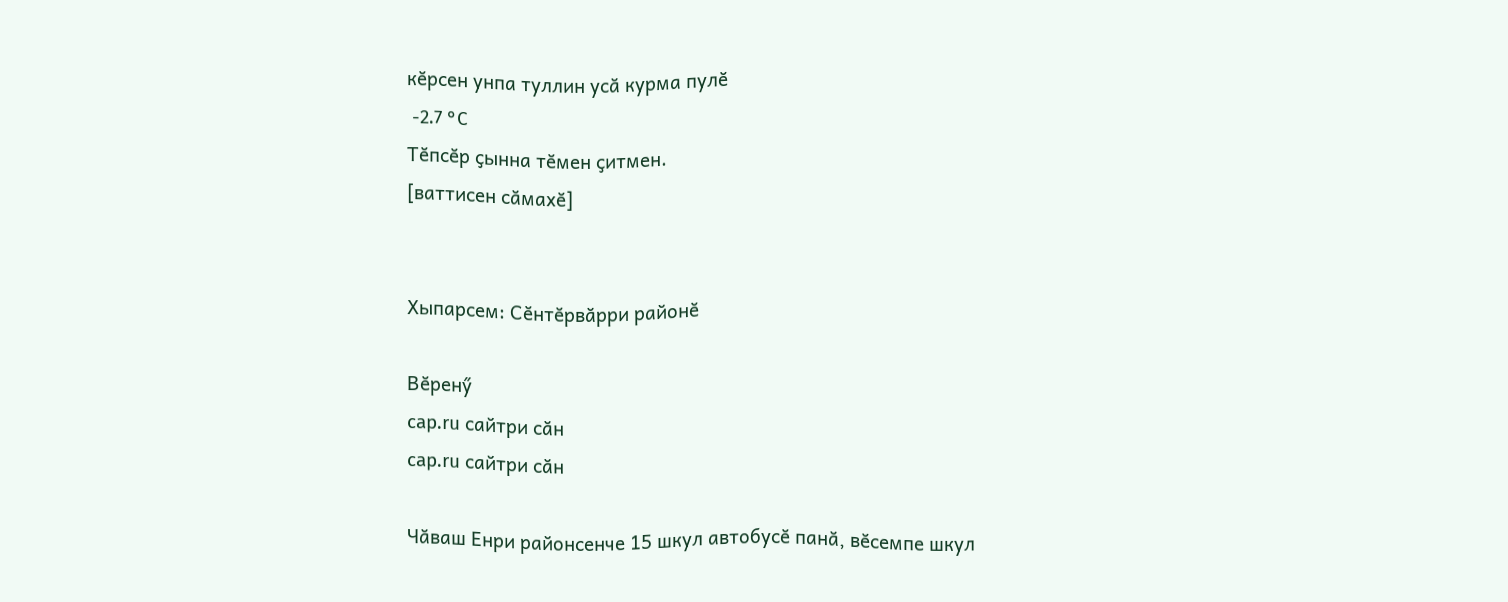кӗрсен унпа туллин усӑ курма пулӗ
 -2.7 °C
Тӗпсӗр ҫынна тӗмен ҫитмен.
[ваттисен сӑмахӗ]


Хыпарсем: Сӗнтӗрвӑрри районӗ

Вӗренӳ
cap.ru сайтри сӑн
cap.ru сайтри сӑн

Чӑваш Енри районсенче 15 шкул автобусӗ панӑ, вӗсемпе шкул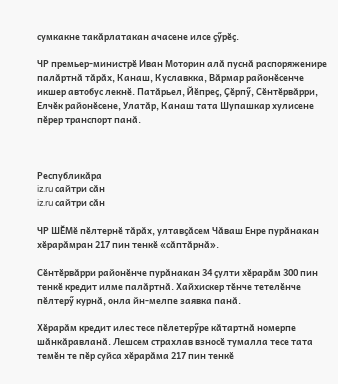сумкакне такӑрлатакан ачасене илсе ҫӳрӗҫ.

ЧР премьер-министрӗ Иван Моторин алӑ пуснӑ распоряженире палӑртнӑ тӑрӑх, Канаш, Куславкка, Вӑрмар районӗсенче икшер автобус лекнӗ. Патӑрьел, Йӗпреҫ, Ҫӗрпӳ, Сӗнтӗрвӑрри, Елчӗк районӗсене, Улатӑр, Канаш тата Шупашкар хулисене пӗрер транспорт панӑ.



Республикӑра
iz.ru сайтри сӑн
iz.ru сайтри сӑн

ЧР ШӖМӗ пӗлтернӗ тӑрӑх, ултавҫӑсем Чӑваш Енре пурӑнакан хӗрарӑмран 217 пин тенкӗ «сӑптӑрнӑ».

Сӗнтӗрвӑрри районӗнче пурӑнакан 34 ҫулти хӗрарӑм 300 пин тенкӗ кредит илме палӑртнӑ. Хайхискер тӗнче тетелӗнче пӗлтерӳ курнӑ, онла йн-мелпе заявка панӑ.

Хӗрарӑм кредит илес тесе пӗлетерӳре кӑтартнӑ номерпе шӑнкӑравланӑ. Лешсем страхлав взносӗ тумалла тесе тата темӗн те пӗр суйса хӗрарӑма 217 пин тенкӗ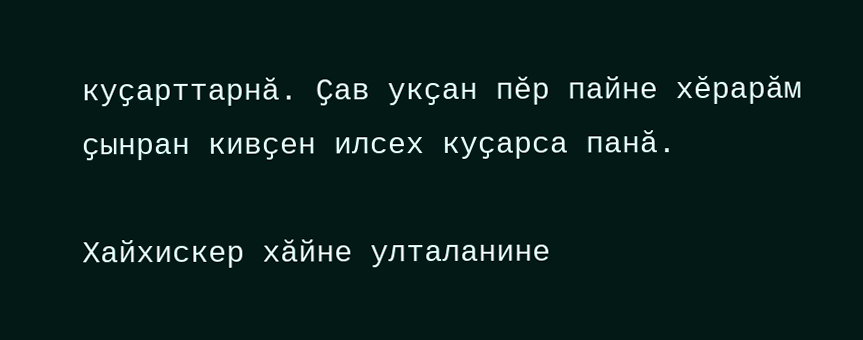куҫарттарнӑ. Ҫав укҫан пӗр пайне хӗрарӑм ҫынран кивҫен илсех куҫарса панӑ.

Хайхискер хӑйне улталанине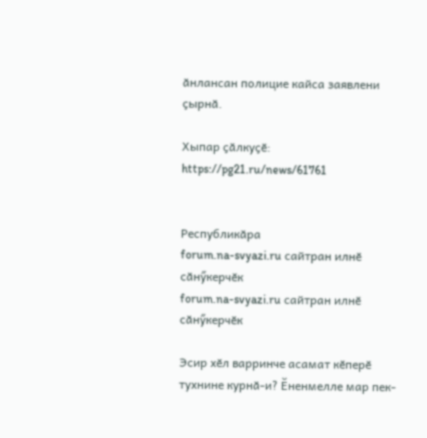ӑнлансан полицие кайса заявлени ҫырнӑ.

Хыпар ҫӑлкуҫӗ: https://pg21.ru/news/61761


Республикӑра
forum.na-svyazi.ru сайтран илнӗ сӑнӳкерчӗк
forum.na-svyazi.ru сайтран илнӗ сӑнӳкерчӗк

Эсир хӗл варринче асамат кӗперӗ тухнине курнӑ-и? Ӗненмелле мар пек-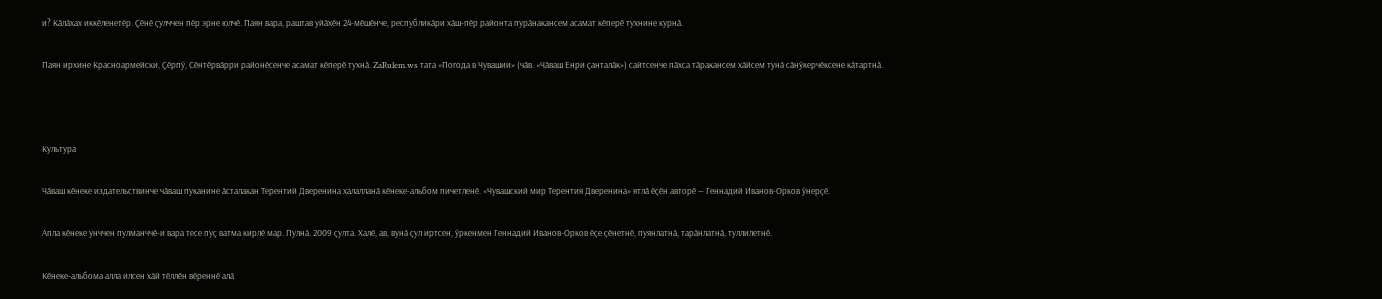и? Кӑлӑхах иккӗленетӗр. Ҫӗнӗ ҫулччен пӗр эрне юлчӗ. Паян вара, раштав уйӑхӗн 24-мӗшӗнче, республикӑри хӑш-пӗр районта пурӑнакансем асамат кӗперӗ тухнине курнӑ.

Паян ирхине Красноармейски, Ҫӗрпӳ, Сӗнтӗрвӑрри районӗсенче асамат кӗперӗ тухнӑ. ZaRulem.ws тата «Погода в Чувашии» (чӑв. «Чӑваш Енри ҫанталӑк») сайтсенче пӑхса тӑракансем хӑйсем тунӑ сӑнӳкерчӗксене кӑтартнӑ.



Культура

Чӑваш кӗнеке издательствинче чӑваш пуканине ӑсталакан Терентий Дверенина халалланӑ кӗнеке-альбом пичетленӗ. «Чувашский мир Терентия Дверенина» ятлӑ ӗҫӗн авторӗ — Геннадий Иванов-Орков ӳнерҫӗ.

Апла кӗнеке унччен пулманччӗ-и вара тесе пуҫ ватма кирлӗ мар. Пулнӑ. 2009 ҫулта. Халӗ, ав, вунӑ ҫул иртсен, ӳркенмен Геннадий Иванов-Орков ӗҫе ҫӗнетнӗ, пуянлатнӑ, тарӑнлатнӑ, туллилетнӗ.

Кӗнеке-альбома алла илсен хӑй тӗллӗн вӗреннӗ алӑ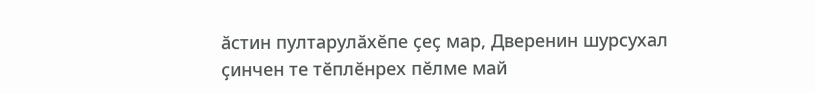ӑстин пултарулӑхӗпе ҫеҫ мар, Дверенин шурсухал ҫинчен те тӗплӗнрех пӗлме май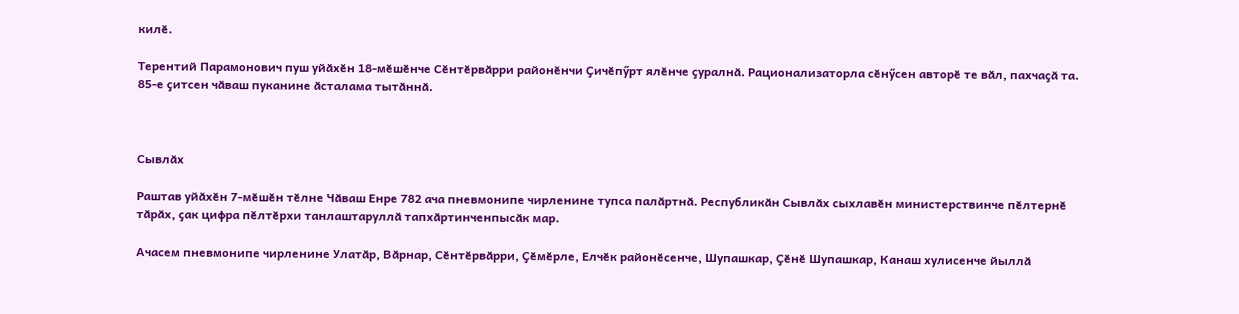килӗ.

Терентий Парамонович пуш уйӑхӗн 18-мӗшӗнче Сӗнтӗрвӑрри районӗнчи Ҫичӗпӳрт ялӗнче ҫуралнӑ. Рационализаторла сӗнӳсен авторӗ те вӑл, пахчаҫӑ та. 85-е ҫитсен чӑваш пуканине ӑсталама тытӑннӑ.



Сывлӑх

Раштав уйӑхӗн 7-мӗшӗн тӗлне Чӑваш Енре 782 ача пневмонипе чирленине тупса палӑртнӑ. Республикӑн Сывлӑх сыхлавӗн министерствинче пӗлтернӗ тӑрӑх, ҫак цифра пӗлтӗрхи танлаштаруллӑ тапхӑртинченпысӑк мар.

Ачасем пневмонипе чирленине Улатӑр, Вӑрнар, Сӗнтӗрвӑрри, Ҫӗмӗрле, Елчӗк районӗсенче, Шупашкар, Ҫӗнӗ Шупашкар, Канаш хулисенче йыллӑ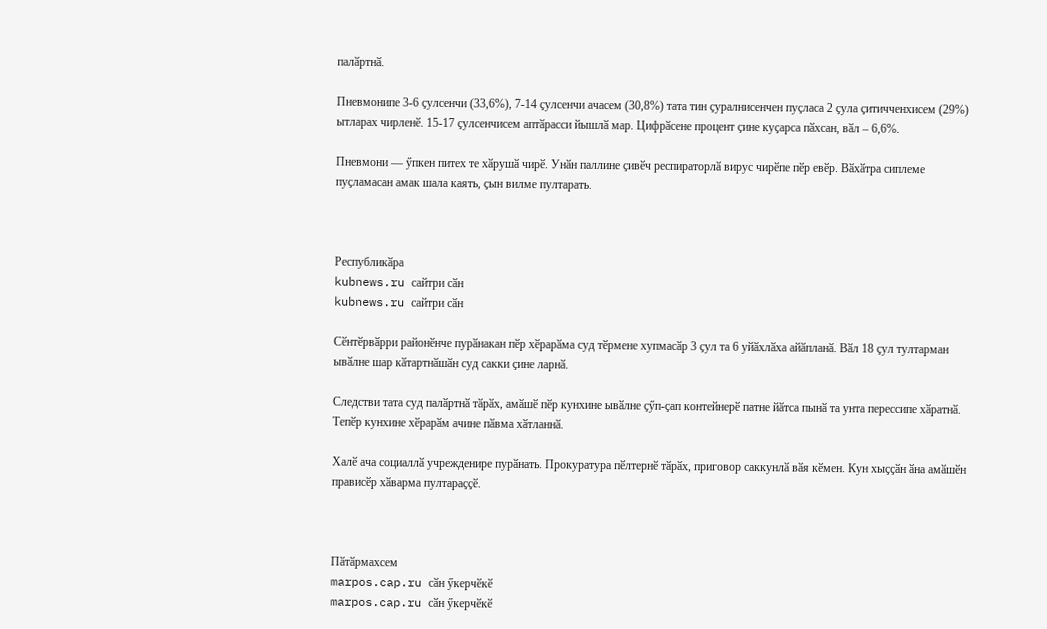палӑртнӑ.

Пневмонипе 3-6 ҫулсенчи (33,6%), 7-14 ҫулсенчи ачасем (30,8%) тата тин ҫуралнисенчен пуҫласа 2 ҫула ҫитичченхисем (29%) ытларах чирленӗ. 15-17 ҫулсенчисем аптӑрасси йышлӑ мар. Цифрӑсене процент ҫине куҫарса пӑхсан, вӑл – 6,6%.

Пневмони — ӳпкен питех те хӑрушӑ чирӗ. Унӑн паллине ҫивӗч респираторлӑ вирус чирӗпе пӗр евӗр. Вӑхӑтра сиплеме пуҫламасан амак шала каять, ҫын вилме пултарать.



Республикӑра
kubnews.ru сайтри сӑн
kubnews.ru сайтри сӑн

Сӗнтӗрвӑрри районӗнче пурӑнакан пӗр хӗрарӑма суд тӗрмене хупмасӑр 3 ҫул та 6 уйӑхлӑха айӑпланӑ. Вӑл 18 ҫул тултарман ывӑлне шар кӑтартнӑшӑн суд сакки ҫине ларнӑ.

Следстви тата суд палӑртнӑ тӑрӑх, амӑшӗ пӗр кунхине ывӑлне ҫӳп-ҫап контейнерӗ патне йӑтса пынӑ та унта перессипе хӑратнӑ. Тепӗр кунхине хӗрарӑм ачине пӑвма хӑтланнӑ.

Халӗ ача социаллӑ учрежденире пурӑнать. Прокуратура пӗлтернӗ тӑрӑх, приговор саккунлӑ вӑя кӗмен. Кун хыҫҫӑн ӑна амӑшӗн прависӗр хӑварма пултараҫҫӗ.



Пӑтӑрмахсем
marpos.cap.ru сӑн ӳкерчӗкӗ
marpos.cap.ru сӑн ӳкерчӗкӗ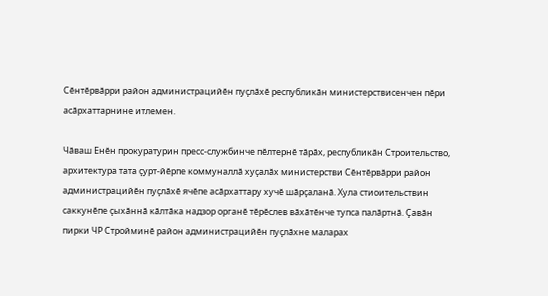Сӗнтӗрвӑрри район администрацийӗн пуҫлӑхӗ республикӑн министерствисенчен пӗри асӑрхаттарнине итлемен.

Чӑваш Енӗн прокуратурин пресс-службинче пӗлтернӗ тӑрӑх, республикӑн Строительство, архитектура тата ҫурт-йӗрпе коммуналлӑ хуҫалӑх министерстви Сӗнтӗрвӑрри район администрацийӗн пуҫлӑхӗ ячӗпе асӑрхаттару хучӗ шӑрҫаланӑ. Хула стиоительствин саккунӗпе ҫыхӑннӑ кӑлтӑка надзор органӗ тӗрӗслев вӑхӑтӗнче тупса палӑртнӑ. Ҫавӑн пирки ЧР Стройминӗ район администрацийӗн пуҫлӑхне маларах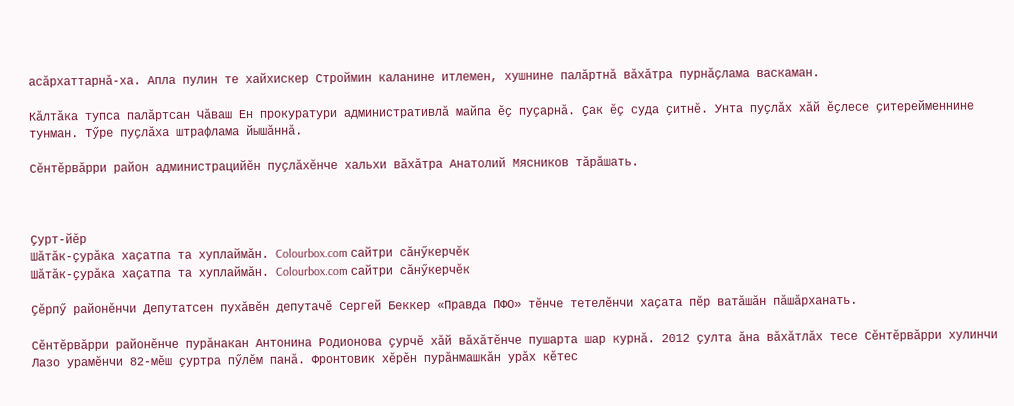асӑрхаттарнӑ-ха. Апла пулин те хайхискер Строймин каланине итлемен, хушнине палӑртнӑ вӑхӑтра пурнӑҫлама васкаман.

Кӑлтӑка тупса палӑртсан Чӑваш Ен прокуратури административлӑ майпа ӗҫ пуҫарнӑ. Ҫак ӗҫ суда ҫитнӗ. Унта пуҫлӑх хӑй ӗҫлесе ҫитерейменнине тунман. Тӳре пуҫлӑха штрафлама йышӑннӑ.

Сӗнтӗрвӑрри район администрацийӗн пуҫлӑхӗнче хальхи вӑхӑтра Анатолий Мясников тӑрӑшать.



Ҫурт-йӗр
Шӑтӑк-ҫурӑка хаҫатпа та хуплаймӑн. Colourbox.com сайтри сӑнӳкерчӗк
Шӑтӑк-ҫурӑка хаҫатпа та хуплаймӑн. Colourbox.com сайтри сӑнӳкерчӗк

Ҫӗрпӳ районӗнчи Депутатсен пухӑвӗн депутачӗ Сергей Беккер «Правда ПФО» тӗнче тетелӗнчи хаҫата пӗр ватӑшӑн пӑшӑрханать.

Сӗнтӗрвӑрри районӗнче пурӑнакан Антонина Родионова ҫурчӗ хӑй вӑхӑтӗнче пушарта шар курнӑ. 2012 ҫулта ӑна вӑхӑтлӑх тесе Сӗнтӗрвӑрри хулинчи Лазо урамӗнчи 82-мӗш ҫуртра пӳлӗм панӑ. Фронтовик хӗрӗн пурӑнмашкӑн урӑх кӗтес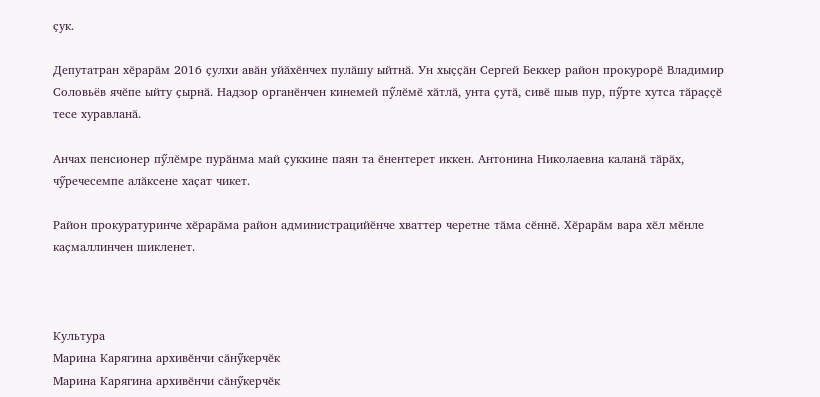ҫук.

Депутатран хӗрарӑм 2016 ҫулхи авӑн уйӑхӗнчех пулӑшу ыйтнӑ. Ун хыҫҫӑн Сергей Беккер район прокурорӗ Владимир Соловьёв ячӗпе ыйту ҫырнӑ. Надзор органӗнчен кинемей пӳлӗмӗ хӑтлӑ, унта ҫутӑ, сивӗ шыв пур, пӳрте хутса тӑраҫҫӗ тесе хуравланӑ.

Анчах пенсионер пӳлӗмре пурӑнма май ҫуккине паян та ӗнентерет иккен. Антонина Николаевна каланӑ тӑрӑх, чӳречесемпе алӑксене хаҫат чикет.

Район прокуратуринче хӗрарӑма район администрацийӗнче хваттер черетне тӑма сӗннӗ. Хӗрарӑм вара хӗл мӗнле каҫмаллинчен шикленет.



Культура
Марина Карягина архивӗнчи сӑнӳкерчӗк
Марина Карягина архивӗнчи сӑнӳкерчӗк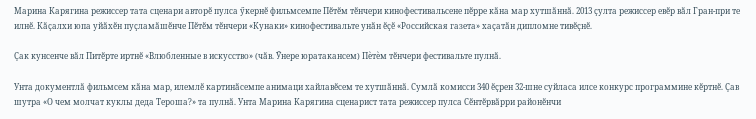Марина Карягина режиссер тата сценари авторӗ пулса ӳкернӗ фильмсемпе Пӗтӗм тӗнчери кинофестивальсене пӗрре кӑна мар хутшӑннӑ. 2013 ҫулта режиссер евӗр вӑл Гран-при те илнӗ. Кӑҫалхи юпа уйӑхӗн пуҫламӑшӗнче Пӗтӗм тӗнчери «Кунаки» кинофестивальте унӑн ӗҫӗ «Российская газета» хаҫатӑн дипломне тивӗҫнӗ.

Ҫак кунсенче вӑл Питӗрте иртнӗ «Влюбленные в искусство» (чӑв. Ӳнере юратакансем) Пèтèм тӗнчери фестивальте пулнӑ.

Унта документлӑ фильмсем кӑна мар, илемлӗ картинӑсемпе анимаци хайлавӗсем те хутшӑннӑ. Сумлӑ комисси 340 ӗҫрен 32-шне суйласа илсе конкурс программине кӗртнӗ. Ҫав шутра «О чем молчат куклы деда Тероша?» та пулнӑ. Унта Марина Карягина сценарист тата режиссер пулса Сӗнтӗрвӑрри районӗнчи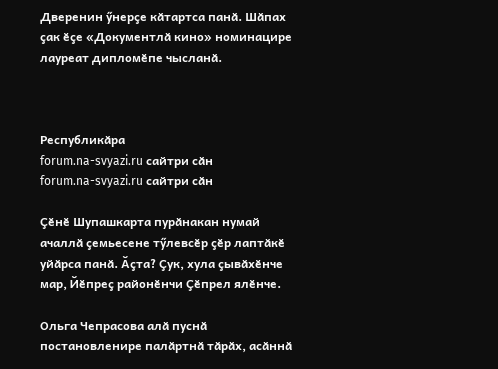Дверенин ӳнерҫе кӑтартса панӑ. Шӑпах ҫак ӗҫе «Документлӑ кино» номинацире лауреат дипломӗпе чысланӑ.



Республикӑра
forum.na-svyazi.ru сайтри сӑн
forum.na-svyazi.ru сайтри сӑн

Ҫӗнӗ Шупашкарта пурӑнакан нумай ачаллӑ ҫемьесене тӳлевсӗр ҫӗр лаптӑкӗ уйӑрса панӑ. Ӑҫта? Ҫук, хула ҫывӑхӗнче мар, Йӗпреҫ районӗнчи Ҫӗпрел ялӗнче.

Ольга Чепрасова алӑ пуснӑ постановленире палӑртнӑ тӑрӑх, асӑннӑ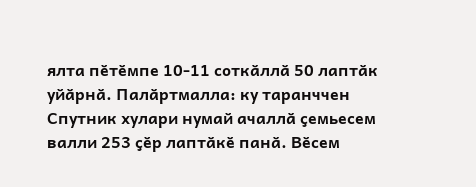ялта пӗтӗмпе 10-11 соткӑллӑ 50 лаптӑк уйӑрнӑ. Палӑртмалла: ку таранччен Спутник хулари нумай ачаллӑ ҫемьесем валли 253 ҫӗр лаптӑкӗ панӑ. Вӗсем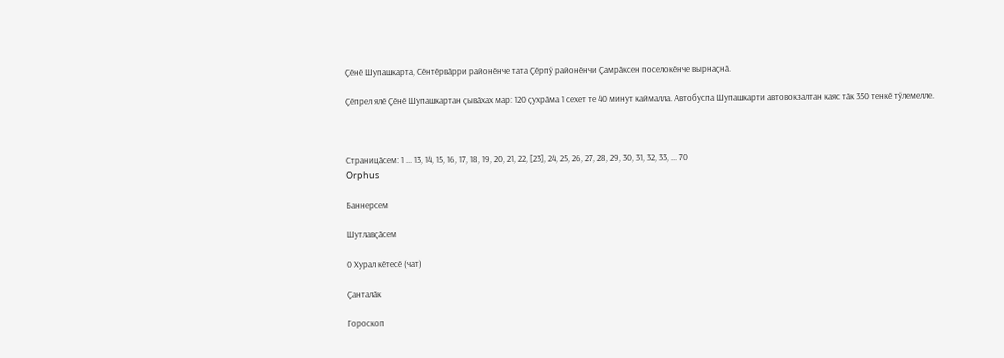Ҫӗнӗ Шупашкарта, Сӗнтӗрвӑрри районӗнче тата Ҫӗрпӳ районӗнчи Ҫамрӑксен поселокӗнче вырнаҫнӑ.

Ҫӗпрел ялӗ Ҫӗнӗ Шупашкартан ҫывӑхах мар: 120 ҫухрӑма 1 сехет те 40 минут каймалла. Автобуспа Шупашкарти автовокзалтан каяс тӑк 350 тенкӗ тӳлемелле.



Страницӑсем: 1 ... 13, 14, 15, 16, 17, 18, 19, 20, 21, 22, [23], 24, 25, 26, 27, 28, 29, 30, 31, 32, 33, ... 70
Orphus

Баннерсем

Шутлавҫӑсем

0 Хурал кӗтесӗ (чат)

Ҫанталӑк

Гороскоп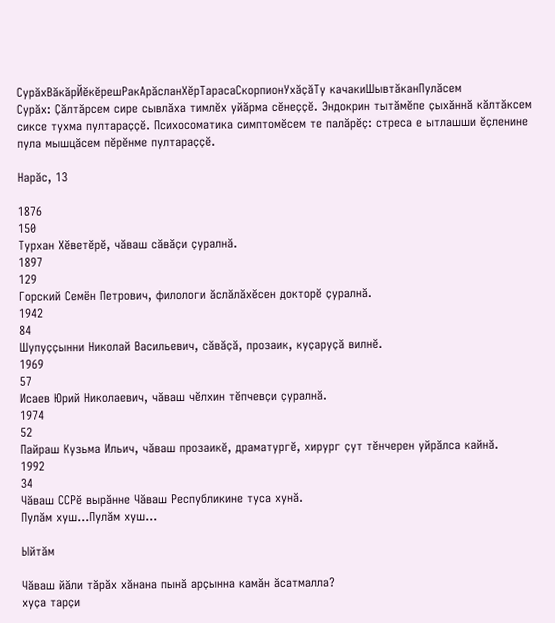СурӑхВӑкӑрЙӗкӗрешРакАрӑсланХӗрТарасаСкорпионУхӑҫӑТу качакиШывтӑканПулӑсем
Сурӑх: Ҫӑлтӑрсем сире сывлӑха тимлӗх уйӑрма сӗнеҫҫӗ. Эндокрин тытӑмӗпе ҫыхӑннӑ кӑлтӑксем сиксе тухма пултараҫҫӗ. Психосоматика симптомӗсем те палӑрӗҫ: стреса е ытлашши ӗҫленине пула мышцӑсем пӗрӗнме пултараҫҫӗ.

Нарӑс, 13

1876
150
Турхан Хӗветӗрӗ, чӑваш сӑвӑҫи ҫуралнӑ.
1897
129
Горский Семён Петрович, филологи ӑслӑлӑхӗсен докторӗ ҫуралнӑ.
1942
84
Шупуҫҫынни Николай Васильевич, сӑвӑҫӑ, прозаик, куҫаруҫӑ вилнӗ.
1969
57
Исаев Юрий Николаевич, чӑваш чӗлхин тӗпчевҫи ҫуралнӑ.
1974
52
Пайраш Кузьма Ильич, чӑваш прозаикӗ, драматургӗ, хирург ҫут тӗнчерен уйрӑлса кайнӑ.
1992
34
Чӑваш ССРӗ вырӑнне Чӑваш Республикине туса хунӑ.
Пулӑм хуш...Пулӑм хуш...

Ыйтӑм

Чӑваш йӑли тӑрӑх хӑнана пынӑ арҫынна камӑн ӑсатмалла?
хуҫа тарҫи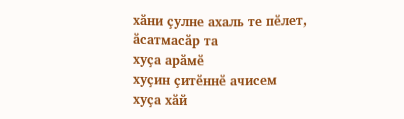хӑни ҫулне ахаль те пӗлет, ӑсатмасӑр та
хуҫа арӑмӗ
хуҫин ҫитӗннӗ ачисем
хуҫа хӑй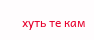хуть те кам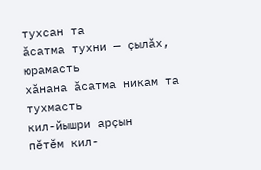тухсан та
ӑсатма тухни — ҫылӑх, юрамасть
хӑнана ӑсатма никам та тухмасть
кил-йышри арҫын
пӗтӗм кил-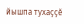йышпа тухаҫҫӗ